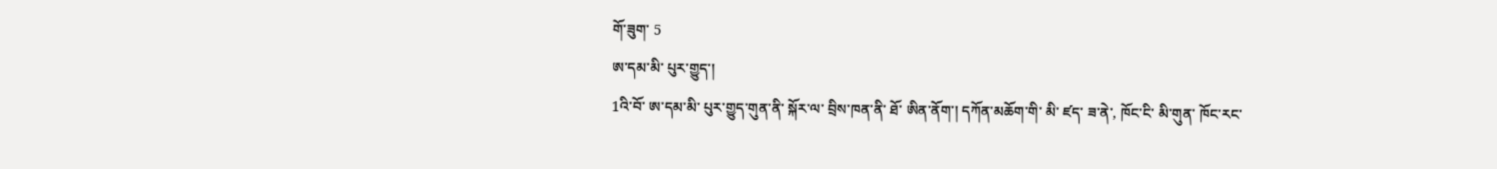གོ་ཟུག་ 5
ཨ་དམ་མི་ པུར་གྱུད་།
1འི་བོ་ ཨ་དམ་མི་ པུར་གྱུད་གུན་ནི་ སྐོར་ལ་ བྲིས་ཁན་ནི་ ཐོ་ ཨིན་ནོག་། དཀོན་མཆོག་གི་ མི་ ཛད་ ཟ་ནེ་, ཁོང་ངི་ མི་གུན་ ཁོང་རང་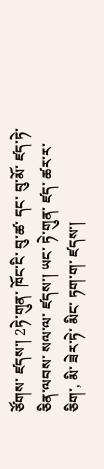ཙོགས་ ཛདས་། 2ཏེ་གུན་ ཁོང་ངི་ བུ་ཚ་ དང་ བུ་མོ་ ཛད་ཏེ་ ཅིན་ལབས་ སལ་ལ་ ཛདས་། ཡང་ ཏེ་གུན་ ཛད་ ཚར་ར་ཅིག་, མི་ ཟེར་ཏེ་ མིང་ ཏག་ག་ ཛདས་།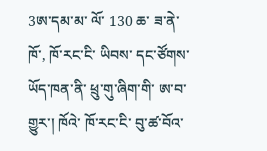3ཨ་དམ་མ་ ལོ་ 130 ཆ་ ཟ་ནེ་ ཁོ་, ཁོ་རང་ངི་ ཡིབས་ དང་ཙོགས་ ཡོད་ཁན་ནི་ ཕྲུ་གུ་ཞིག་གི་ ཨ་བ་ གྱུར་། ཁོའེ་ ཁོ་རང་ངི་ བུ་ཚ་བོའ་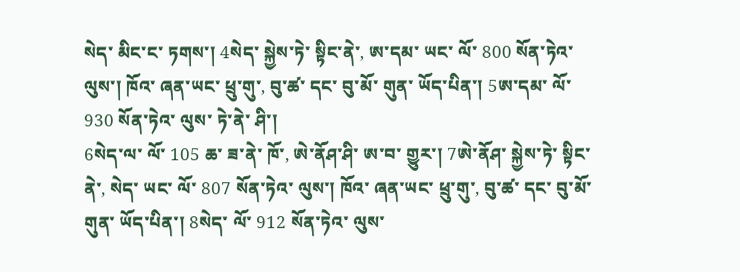སེད་ མིང་ང་ ཏགས་། 4སེད་ སྐྱེས་ཏེ་ སྟིང་ནེ་, ཨ་དམ་ ཡང་ ལོ་ 800 སོན་ཏེའ་ ལུས་། ཁོའ་ ཞན་ཡང་ ཕྲུ་གུ་, བུ་ཚ་ དང་ བུ་མོ་ གུན་ ཡོད་པིན་། 5ཨ་དམ་ ལོ་ 930 སོན་ཏེའ་ ལུས་ ཏེ་ནེ་ ཤི་།
6སེད་ལ་ ལོ་ 105 ཆ་ ཟ་ནེ་ ཁོ་, ཨེ་ནོཤ་ཤི་ ཨ་བ་ གྱུར་། 7ཨེ་ནོཤ་ སྐྱེས་ཏེ་ སྟིང་ནེ་, སེད་ ཡང་ ལོ་ 807 སོན་ཏེའ་ ལུས་། ཁོའ་ ཞན་ཡང་ ཕྲུ་གུ་, བུ་ཚ་ དང་ བུ་མོ་ གུན་ ཡོད་པིན་། 8སེད་ ལོ་ 912 སོན་ཏེའ་ ལུས་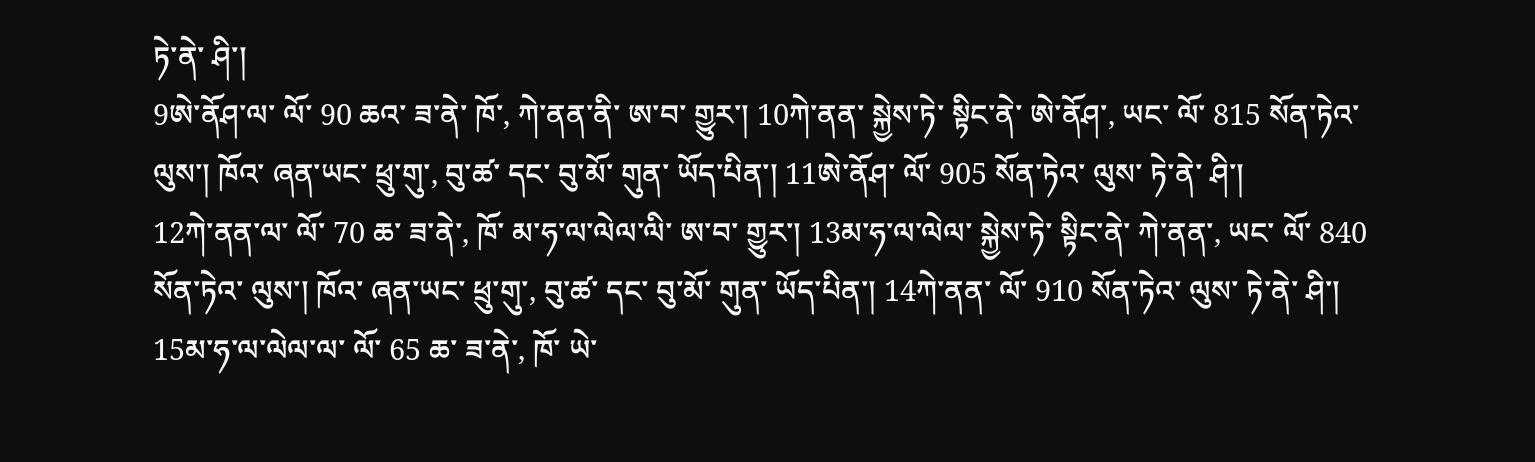ཏེ་ནེ་ ཤི་།
9ཨེ་ནོཤ་ལ་ ལོ་ 90 ཆའ་ ཟ་ནེ་ ཁོ་, ཀེ་ནན་ནི་ ཨ་བ་ གྱུར་། 10ཀེ་ནན་ སྐྱེས་ཏེ་ སྟིང་ནེ་ ཨེ་ནོཤ་, ཡང་ ལོ་ 815 སོན་ཏེའ་ ལུས་། ཁོའ་ ཞན་ཡང་ ཕྲུ་གུ་, བུ་ཚ་ དང་ བུ་མོ་ གུན་ ཡོད་པིན་། 11ཨེ་ནོཤ་ ལོ་ 905 སོན་ཏེའ་ ལུས་ ཏེ་ནེ་ ཤི་།
12ཀེ་ནན་ལ་ ལོ་ 70 ཆ་ ཟ་ནེ་, ཁོ་ མ་ཧ་ལ་ལེལ་ལི་ ཨ་བ་ གྱུར་། 13མ་ཧ་ལ་ལེལ་ སྐྱེས་ཏེ་ སྟིང་ནེ་ ཀེ་ནན་, ཡང་ ལོ་ 840 སོན་ཏེའ་ ལུས་། ཁོའ་ ཞན་ཡང་ ཕྲུ་གུ་, བུ་ཚ་ དང་ བུ་མོ་ གུན་ ཡོད་པིན་། 14ཀེ་ནན་ ལོ་ 910 སོན་ཏེའ་ ལུས་ ཏེ་ནེ་ ཤི་།
15མ་ཧ་ལ་ལེལ་ལ་ ལོ་ 65 ཆ་ ཟ་ནེ་, ཁོ་ ཡེ་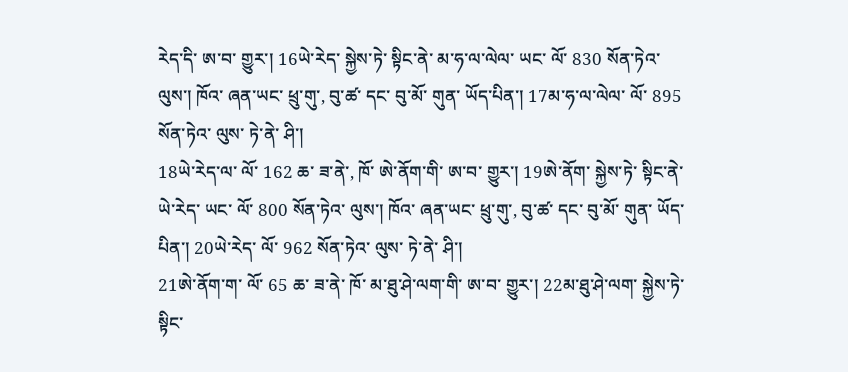རེད་དི་ ཨ་བ་ གྱུར་། 16ཡེ་རེད་ སྐྱེས་ཏེ་ སྟིང་ནེ་ མ་ཧ་ལ་ལེལ་ ཡང་ ལོ་ 830 སོན་ཏེའ་ ལུས་། ཁོའ་ ཞན་ཡང་ ཕྲུ་གུ་, བུ་ཚ་ དང་ བུ་མོ་ གུན་ ཡོད་པིན་། 17མ་ཧ་ལ་ལེལ་ ལོ་ 895 སོན་ཏེའ་ ལུས་ ཏེ་ནེ་ ཤི་།
18ཡེ་རེད་ལ་ ལོ་ 162 ཆ་ ཟ་ནེ་, ཁོ་ ཨེ་ནོག་གི་ ཨ་བ་ གྱུར་། 19ཨེ་ནོག་ སྐྱེས་ཏེ་ སྟིང་ནེ་ ཡེ་རེད་ ཡང་ ལོ་ 800 སོན་ཏེའ་ ལུས་། ཁོའ་ ཞན་ཡང་ ཕྲུ་གུ་, བུ་ཚ་ དང་ བུ་མོ་ གུན་ ཡོད་པིན་། 20ཡེ་རེད་ ལོ་ 962 སོན་ཏེའ་ ལུས་ ཏེ་ནེ་ ཤི་།
21ཨེ་ནོག་ག་ ལོ་ 65 ཆ་ ཟ་ནེ་ ཁོ་ མ་ཐུ་ཤེ་ལག་གི་ ཨ་བ་ གྱུར་། 22མ་ཐུ་ཤེ་ལག་ སྐྱེས་ཏེ་ སྟིང་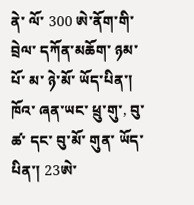ནེ་ ལོ་ 300 ཨེ་ནོག་གི་ བྲེལ་ དཀོན་མཆོག་ ཉམ་པོ་ མ་ ཉེ་མོ་ ཡོད་པིན་། ཁོའ་ ཞན་ཡང་ ཕྲུ་གུ་, བུ་ཚ་ དང་ བུ་མོ་ གུན་ ཡོད་པིན་། 23ཨེ་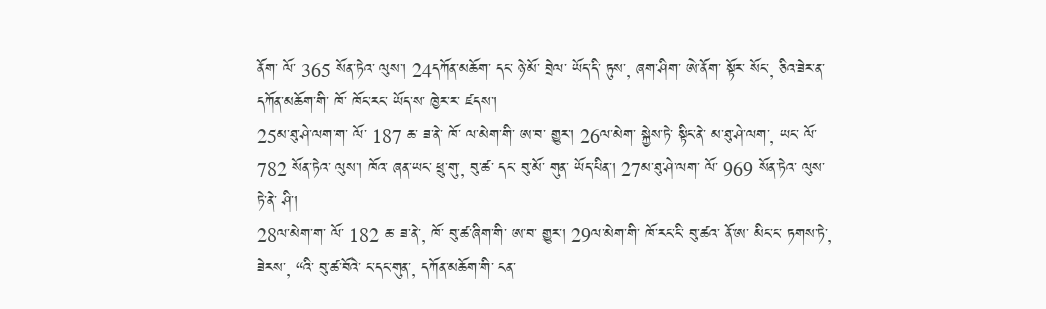ནོག་ ལོ་ 365 སོན་ཏེའ་ ལུས་། 24དཀོན་མཆོག་ དང་ ཉེ་མོ་ བྲེལ་ ཡོད་དི་ ཏུས་, ཞག་ཤིག་ ཨེ་ནོག་ སྟོར་ སོང་, ཅིའ་ཟེར་ན་ དཀོན་མཆོག་གི་ ཁོ་ ཁོང་རང་ ཡོད་ས་ ཁྱེར་ར་ ཛདས་།
25མ་ཐུ་ཤེ་ལག་ག་ ལོ་ 187 ཆ་ ཟ་ནེ་ ཁོ་ ལ་མེག་གི་ ཨ་བ་ གྱུར་། 26ལ་མེག་ སྐྱེས་ཏེ་ སྟིང་ནེ་ མ་ཐུ་ཤེ་ལག་, ཡང་ ལོ་ 782 སོན་ཏེའ་ ལུས་། ཁོའ་ ཞན་ཡང་ ཕྲུ་གུ་, བུ་ཚ་ དང་ བུ་མོ་ གུན་ ཡོད་པིན་། 27མ་ཐུ་ཤེ་ལག་ ལོ་ 969 སོན་ཏེའ་ ལུས་ ཏེ་ནེ་ ཤི་།
28ལ་མེག་ག་ ལོ་ 182 ཆ་ ཟ་ནེ་, ཁོ་ བུ་ཚ་ཞིག་གི་ ཨ་བ་ གྱུར་། 29ལ་མེག་གི་ ཁོ་རང་ངི་ བུ་ཚའ་ ནོ་ཨ་ མིང་ང་ ཏགས་ཏེ་, ཟེརས་, “འི་ བུ་ཚ་བོའེ་ ང་དང་གུན་, དཀོན་མཆོག་གི་ ངན་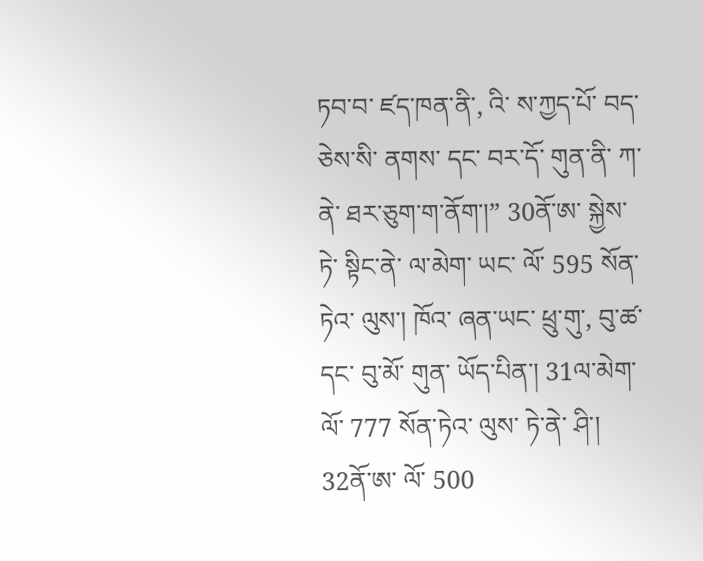ཏབ་བ་ ཛད་ཁན་ནི་, འི་ ས་ཀྱད་པོ་ བད་ཅེས་སི་ ནགས་ དང་ བར་དོ་ གུན་ནི་ ཀ་ནེ་ ཐར་ཅུག་ག་ནོག་།” 30ནོ་ཨ་ སྐྱེས་ཏེ་ སྟིང་ནེ་ ལ་མེག་ ཡང་ ལོ་ 595 སོན་ཏེའ་ ལུས་། ཁོའ་ ཞན་ཡང་ ཕྲུ་གུ་, བུ་ཚ་ དང་ བུ་མོ་ གུན་ ཡོད་པིན་། 31ལ་མེག་ ལོ་ 777 སོན་ཏེའ་ ལུས་ ཏེ་ནེ་ ཤི་།
32ནོ་ཨ་ ལོ་ 500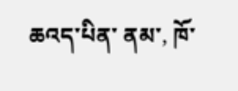ཆའད་པིན་ ནམ་, ཁོ་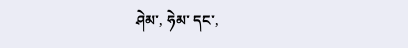ཤེམ་, ཧེམ་ དང་,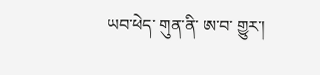ཡབ་ཕེད་ གུན་ནི་ ཨ་བ་ གྱུར་།